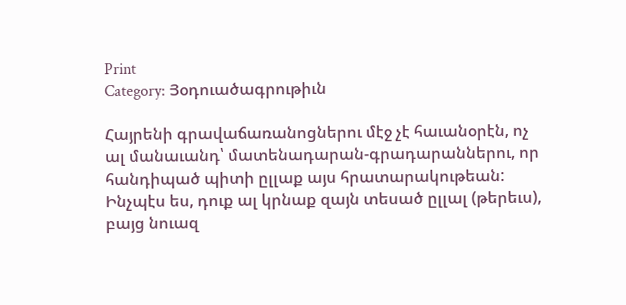Print
Category: Յօդուածագրութիւն

Հայրենի գրավաճառանոցներու մէջ չէ հաւանօրէն, ոչ ալ մանաւանդ՝ մատենադարան-գրադարաններու, որ հանդիպած պիտի ըլլաք այս հրատարակութեան: Ինչպէս ես, դուք ալ կրնաք զայն տեսած ըլլալ (թերեւս), բայց նուազ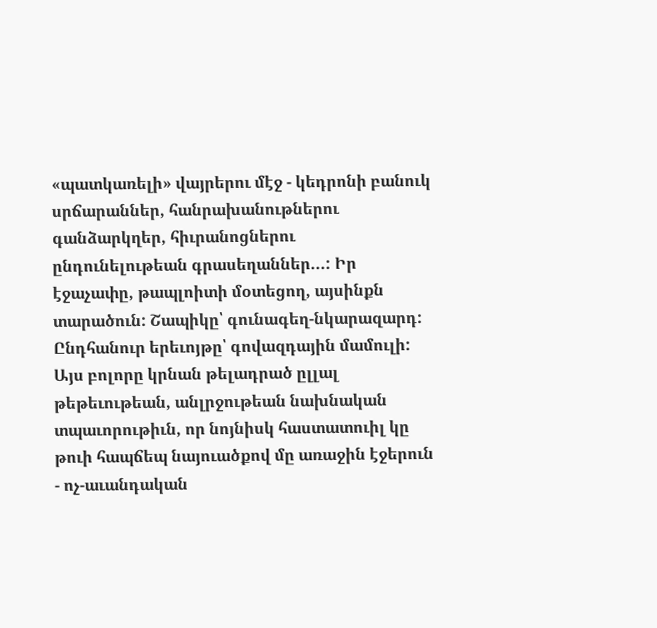«պատկառելի» վայրերու մէջ - կեդրոնի բանուկ սրճարաններ, հանրախանութներու գանձարկղեր, հիւրանոցներու ընդունելութեան գրասեղաններ...: Իր էջաչափը, թապլոիտի մօտեցող, այսինքն տարածուն: Շապիկը՝ գունագեղ-նկարազարդ: Ընդհանուր երեւոյթը՝ գովազդային մամուլի: Այս բոլորը կրնան թելադրած ըլլալ թեթեւութեան, անլրջութեան նախնական տպաւորութիւն, որ նոյնիսկ հաստատուիլ կը թուի հապճեպ նայուածքով մը առաջին էջերուն - ոչ-աւանդական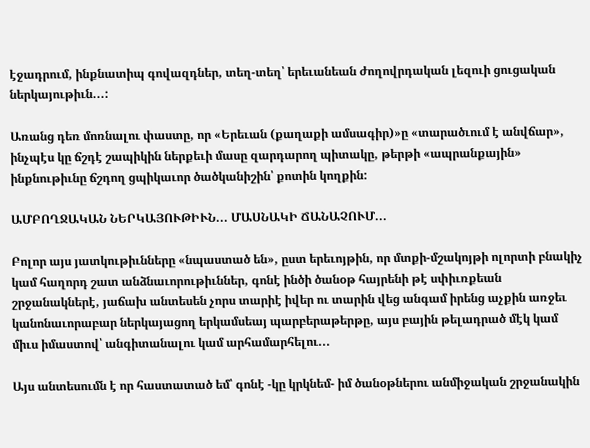էջադրում, ինքնատիպ գովազդներ, տեղ-տեղ՝ երեւանեան ժողովրդական լեզուի ցուցական ներկայութիւն...:

Առանց դեռ մոռնալու փաստը, որ «Երեւան (քաղաքի ամսագիր)»ը «տարածւում է անվճար», ինչպէս կը ճշդէ շապիկին ներքեւի մասը զարդարող պիտակը, թերթի «ապրանքային» ինքնութիւնը ճշդող ցպիկաւոր ծածկանիշին՝ քոտին կողքին:

ԱՄԲՈՂՋԱԿԱՆ ՆԵՐԿԱՅՈՒԹԻՒՆ... ՄԱՍՆԱԿԻ ՃԱՆԱՉՈՒՄ...

Բոլոր այս յատկութիւնները «նպաստած են», ըստ երեւոյթին, որ մտքի-մշակոյթի ոլորտի բնակիչ կամ հաղորդ շատ անձնաւորութիւններ, գոնէ ինծի ծանօթ հայրենի թէ սփիւռքեան շրջանակներէ, յաճախ անտեսեն չորս տարիէ իվեր ու տարին վեց անգամ իրենց աչքին առջեւ կանոնաւորաբար ներկայացող երկամսեայ պարբերաթերթը, այս բային թելադրած մէկ կամ միւս իմաստով՝ անգիտանալու կամ արհամարհելու...

Այս անտեսումն է որ հաստատած եմ՝ գոնէ -կը կրկնեմ- իմ ծանօթներու անմիջական շրջանակին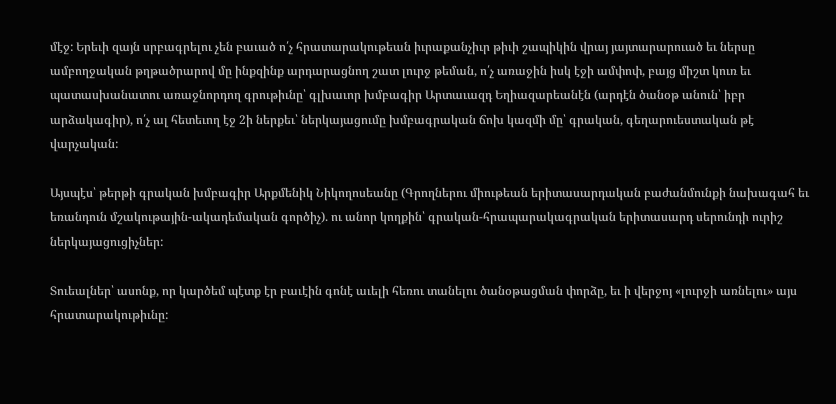մէջ: Երեւի զայն սրբագրելու չեն բաւած ո՛չ հրատարակութեան իւրաքանչիւր թիւի շապիկին վրայ յայտարարուած եւ ներսը ամբողջական թղթածրարով մը ինքզինք արդարացնող շատ լուրջ թեման, ո՛չ առաջին իսկ էջի ամփոփ, բայց միշտ կուռ եւ պատասխանատու առաջնորդող գրութիւնը՝ գլխաւոր խմբագիր Արտաւազդ Եղիազարեանէն (արդէն ծանօթ անուն՝ իբր արձակագիր), ո՛չ ալ հետեւող էջ 2ի ներքեւ՝ ներկայացումը խմբագրական ճոխ կազմի մը՝ գրական, գեղարուեստական թէ վարչական:

Այսպէս՝ թերթի գրական խմբագիր Արքմենիկ Նիկողոսեանը (Գրողներու միութեան երիտասարդական բաժանմունքի նախագահ եւ եռանդուն մշակութային-ակադեմական գործիչ). ու անոր կողքին՝ գրական-հրապարակագրական երիտասարդ սերունդի ուրիշ ներկայացուցիչներ:

Տուեալներ՝ ասոնք, որ կարծեմ պէտք էր բաւէին գոնէ աւելի հեռու տանելու ծանօթացման փորձը, եւ ի վերջոյ «լուրջի առնելու» այս հրատարակութիւնը: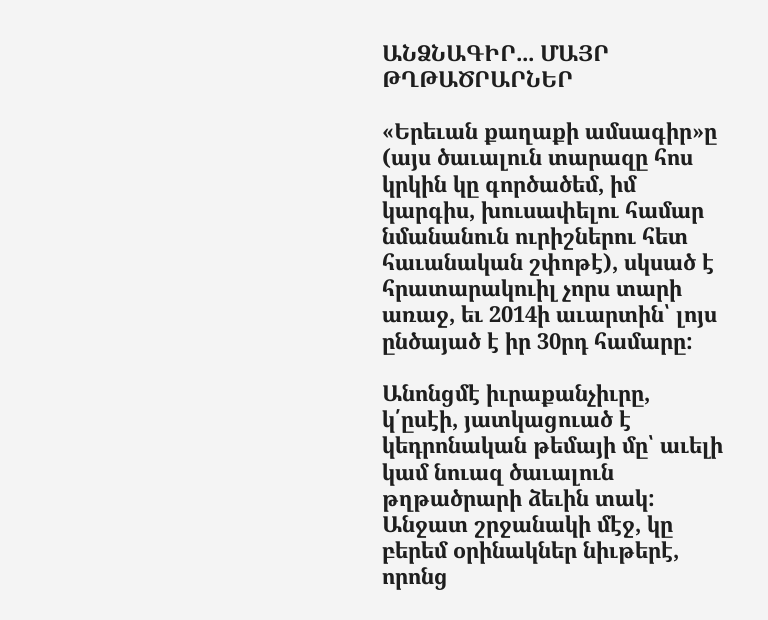ԱՆՁՆԱԳԻՐ... ՄԱՅՐ ԹՂԹԱԾՐԱՐՆԵՐ

«Երեւան քաղաքի ամսագիր»ը (այս ծաւալուն տարազը հոս կրկին կը գործածեմ, իմ կարգիս, խուսափելու համար նմանանուն ուրիշներու հետ հաւանական շփոթէ), սկսած է հրատարակուիլ չորս տարի առաջ, եւ 2014ի աւարտին՝ լոյս ընծայած է իր 30րդ համարը:

Անոնցմէ իւրաքանչիւրը, կ՛ըսէի, յատկացուած է կեդրոնական թեմայի մը՝ աւելի կամ նուազ ծաւալուն թղթածրարի ձեւին տակ: Անջատ շրջանակի մէջ, կը բերեմ օրինակներ նիւթերէ, որոնց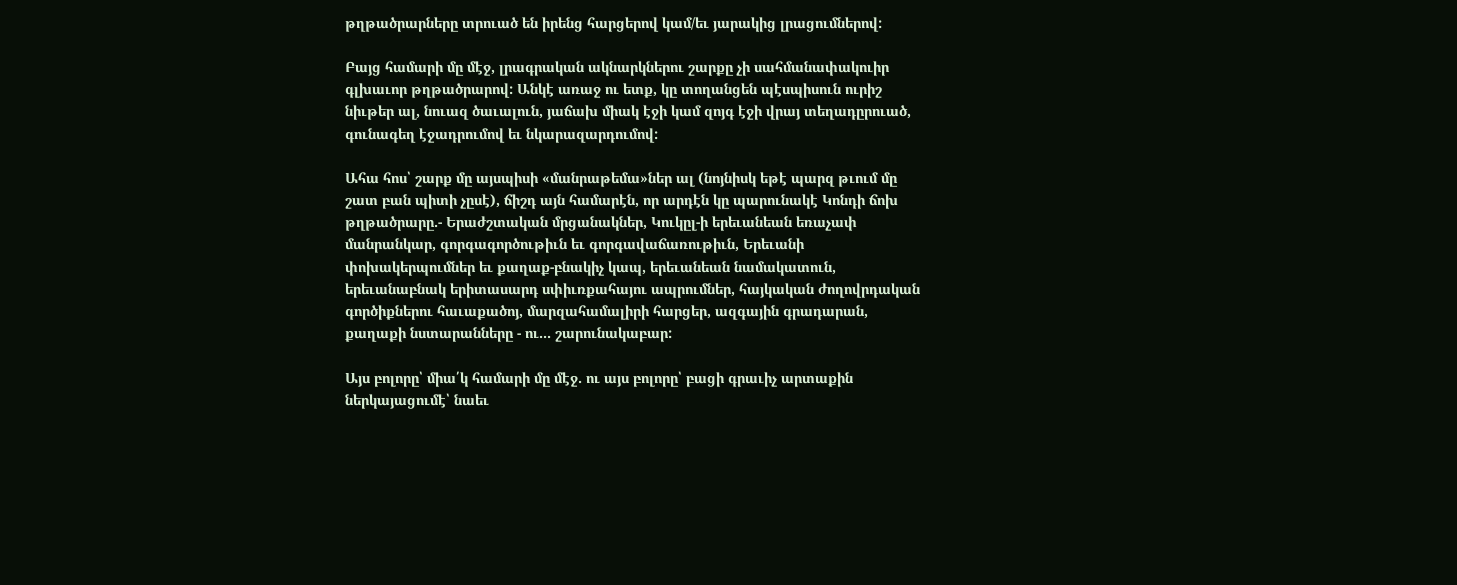թղթածրարները տրուած են իրենց հարցերով կամ/եւ յարակից լրացումներով:

Բայց համարի մը մէջ, լրագրական ակնարկներու շարքը չի սահմանափակուիր գլխաւոր թղթածրարով: Անկէ առաջ ու ետք, կը տողանցեն պէսպիսուն ուրիշ նիւթեր ալ, նուազ ծաւալուն, յաճախ միակ էջի կամ զոյգ էջի վրայ տեղադըրուած, գունագեղ էջադրումով եւ նկարազարդումով:

Ահա հոս՝ շարք մը այսպիսի «մանրաթեմա»ներ ալ (նոյնիսկ եթէ պարզ թւում մը շատ բան պիտի չըսէ), ճիշդ այն համարէն, որ արդէն կը պարունակէ Կոնդի ճոխ թղթածրարը.- Երաժշտական մրցանակներ, Կուկըլ-ի երեւանեան եռաչափ մանրանկար, գորգագործութիւն եւ գորգավաճառութիւն, Երեւանի փոխակերպումներ եւ քաղաք-բնակիչ կապ, երեւանեան նամակատուն, երեւանաբնակ երիտասարդ սփիւռքահայու ապրումներ, հայկական ժողովրդական գործիքներու հաւաքածոյ, մարզահամալիրի հարցեր, ազգային գրադարան, քաղաքի նստարանները - ու... շարունակաբար:

Այս բոլորը՝ միա՛կ համարի մը մէջ. ու այս բոլորը՝ բացի գրաւիչ արտաքին ներկայացումէ՝ նաեւ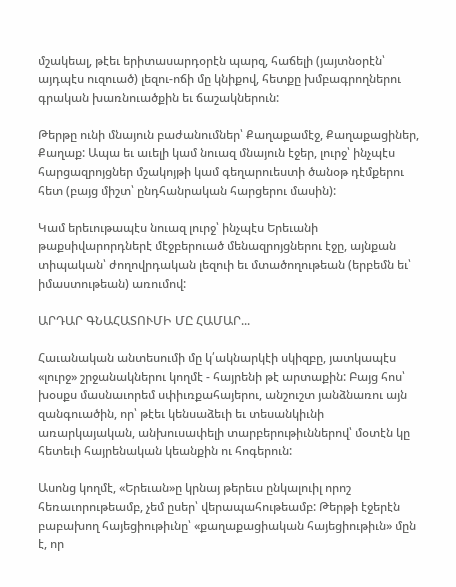մշակեալ, թէեւ երիտասարդօրէն պարզ, հաճելի (յայտնօրէն՝ այդպէս ուզուած) լեզու-ոճի մը կնիքով, հետքը խմբագրողներու գրական խառնուածքին եւ ճաշակներուն:

Թերթը ունի մնայուն բաժանումներ՝ Քաղաքամէջ, Քաղաքացիներ, Քաղաք: Ապա եւ աւելի կամ նուազ մնայուն էջեր, լուրջ՝ ինչպէս հարցազրոյցներ մշակոյթի կամ գեղարուեստի ծանօթ դէմքերու հետ (բայց միշտ՝ ընդհանրական հարցերու մասին):

Կամ երեւութապէս նուազ լուրջ՝ ինչպէս Երեւանի թաքսիվարորդներէ մէջբերուած մենազրոյցներու էջը, այնքան տիպական՝ ժողովրդական լեզուի եւ մտածողութեան (երբեմն եւ՝ իմաստութեան) առումով:

ԱՐԴԱՐ ԳՆԱՀԱՏՈՒՄԻ ՄԸ ՀԱՄԱՐ...

Հաւանական անտեսումի մը կ՛ակնարկէի սկիզբը, յատկապէս «լուրջ» շրջանակներու կողմէ - հայրենի թէ արտաքին: Բայց հոս՝ խօսքս մասնաւորեմ սփիւռքահայերու, անշուշտ յանձնառու այն զանգուածին, որ՝ թէեւ կենսաձեւի եւ տեսանկիւնի առարկայական, անխուսափելի տարբերութիւններով՝ մօտէն կը հետեւի հայրենական կեանքին ու հոգերուն:

Ասոնց կողմէ, «Երեւան»ը կրնայ թերեւս ընկալուիլ որոշ հեռաւորութեամբ, չեմ ըսեր՝ վերապահութեամբ: Թերթի էջերէն բաբախող հայեցիութիւնը՝ «քաղաքացիական հայեցիութիւն» մըն է, որ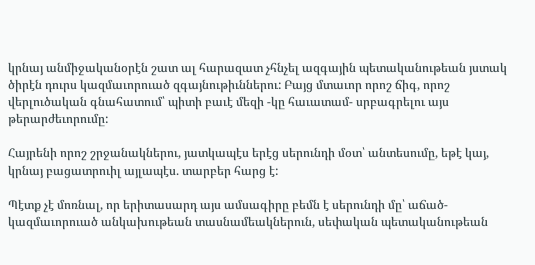կրնայ անմիջականօրէն շատ ալ հարազատ չհնչել ազգային պետականութեան յստակ ծիրէն դուրս կազմաւորուած զգայնութիւններու: Բայց մտաւոր որոշ ճիգ, որոշ վերլուծական գնահատում՝ պիտի բաւէ մեզի -կը հաւատամ- սրբագրելու այս թերարժեւորումը:

Հայրենի որոշ շրջանակներու, յատկապէս երէց սերունդի մօտ՝ անտեսումը, եթէ կայ, կրնայ բացատրուիլ այլապէս. տարբեր հարց է:

Պէտք չէ մոռնալ, որ երիտասարդ այս ամսագիրը բեմն է սերունդի մը՝ աճած-կազմաւորուած անկախութեան տասնամեակներուն, սեփական պետականութեան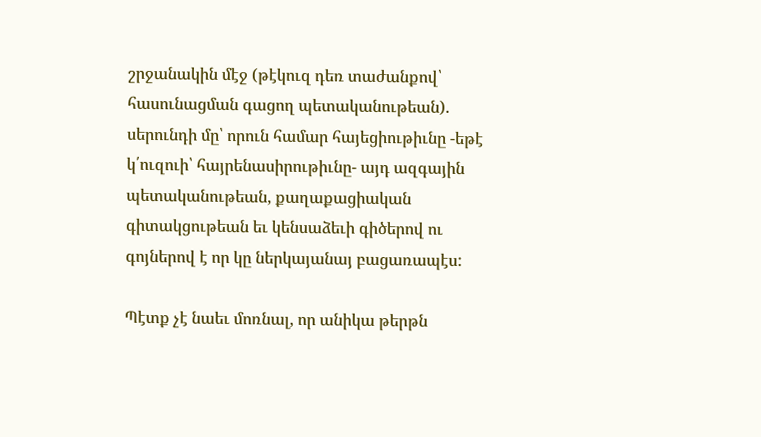շրջանակին մէջ (թէկուզ դեռ տաժանքով՝ հասունացման գացող պետականութեան). սերունդի մը՝ որուն համար հայեցիութիւնը -եթէ կ՛ուզուի՝ հայրենասիրութիւնը- այդ ազգային պետականութեան, քաղաքացիական գիտակցութեան եւ կենսաձեւի գիծերով ու գոյներով է որ կը ներկայանայ բացառապէս:

Պէտք չէ նաեւ մոռնալ, որ անիկա թերթն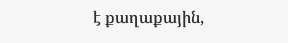է քաղաքային,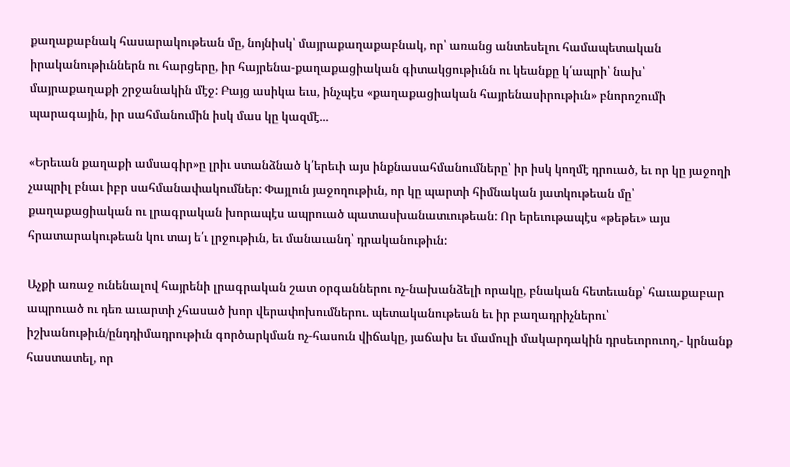քաղաքաբնակ հասարակութեան մը, նոյնիսկ՝ մայրաքաղաքաբնակ, որ՝ առանց անտեսելու համապետական իրականութիւններն ու հարցերը, իր հայրենա-քաղաքացիական գիտակցութիւնն ու կեանքը կ՛ապրի՝ նախ՝ մայրաքաղաքի շրջանակին մէջ: Բայց ասիկա եւս, ինչպէս «քաղաքացիական հայրենասիրութիւն» բնորոշումի պարագային, իր սահմանումին իսկ մաս կը կազմէ...

«Երեւան քաղաքի ամսագիր»ը լրիւ ստանձնած կ՛երեւի այս ինքնասահմանումները՝ իր իսկ կողմէ դրուած, եւ որ կը յաջողի չապրիլ բնաւ իբր սահմանափակումներ: Փայլուն յաջողութիւն, որ կը պարտի հիմնական յատկութեան մը՝ քաղաքացիական ու լրագրական խորապէս ապրուած պատասխանատւութեան: Որ երեւութապէս «թեթեւ» այս հրատարակութեան կու տայ ե՛ւ լրջութիւն, եւ մանաւանդ՝ դրականութիւն:

Աչքի առաջ ունենալով հայրենի լրագրական շատ օրգաններու ոչ-նախանձելի որակը, բնական հետեւանք՝ հաւաքաբար ապրուած ու դեռ աւարտի չհասած խոր վերափոխումներու. պետականութեան եւ իր բաղադրիչներու՝ իշխանութիւն/ընդդիմադրութիւն գործարկման ոչ-հասուն վիճակը, յաճախ եւ մամուլի մակարդակին դրսեւորուող,- կրնանք հաստատել, որ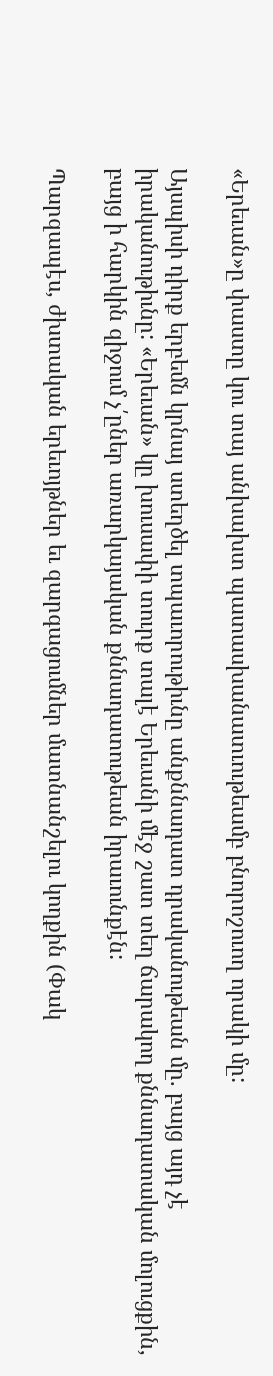«Երեւան»ը փաստը կու տայ անխախտ պատասխանատւութեամբ բնորոշուող որակի մը:

Այսպիսի դիրք երբեմն կրնայ ստեղծել տպաւորութիւնը անքննադատ դրականութեան մը. բայց այդ չէ իրականութիւնը: «Երեւան» կը խուսափի տուրք տալէ Երեւանի մէջ շատ տեղ ճարակող քննադատական մոլուցքին, բայց ի հարկին զիջում չ՛ըներ առարկայական քննադատութեան իրաւունքէն:

Պարզապէս, ժխտական երեւոյթներ եւ զարգացումներ մատնանշելու կողքին (Փակ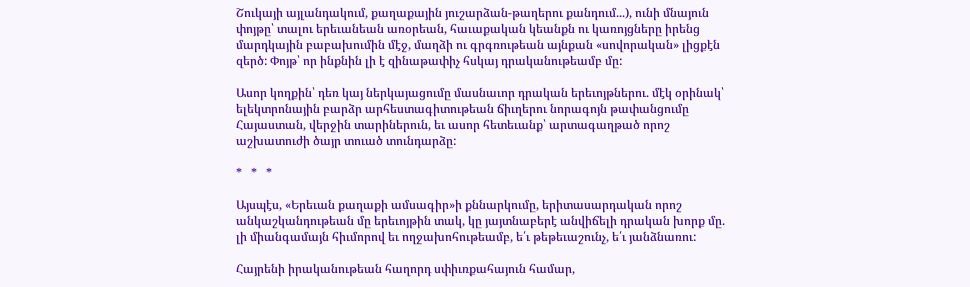Շուկայի այլանդակում, քաղաքային յուշարձան-թաղերու քանդում...), ունի մնայուն փոյթը՝ տալու երեւանեան առօրեան, հաւաքական կեանքն ու կառոյցները իրենց մարդկային բաբախումին մէջ, մաղձի ու գրգռութեան այնքան «սովորական» լիցքէն զերծ: Փոյթ՝ որ ինքնին լի է զինաթափիչ հսկայ դրականութեամբ մը:

Ասոր կողքին՝ դեռ կայ ներկայացումը մասնաւոր դրական երեւոյթներու. մէկ օրինակ՝ ելեկտրոնային բարձր արհեստագիտութեան ճիւղերու նորագոյն թափանցումը Հայաստան, վերջին տարիներուն, եւ ասոր հետեւանք՝ արտագաղթած որոշ աշխատուժի ծայր տուած տունդարձը:

*   *   *

Այսպէս, «Երեւան քաղաքի ամսագիր»ի քննարկումը, երիտասարդական որոշ անկաշկանդութեան մը երեւոյթին տակ, կը յայտնաբերէ անվիճելի դրական խորք մը. լի միանգամայն հիւմորով եւ ողջախոհութեամբ, ե՛ւ թեթեւաշունչ, ե՛ւ յանձնառու:

Հայրենի իրականութեան հաղորդ սփիւռքահայուն համար,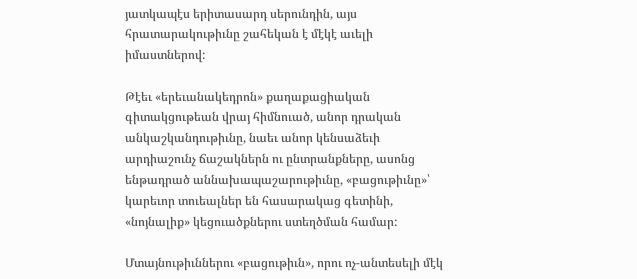յատկապէս երիտասարդ սերունդին, այս հրատարակութիւնը շահեկան է մէկէ աւելի իմաստներով:

Թէեւ «երեւանակեդրոն» քաղաքացիական գիտակցութեան վրայ հիմնուած, անոր դրական անկաշկանդութիւնը, նաեւ անոր կենսաձեւի արդիաշունչ ճաշակներն ու ընտրանքները, ասոնց ենթադրած աննախապաշարութիւնը, «բացութիւնը»՝ կարեւոր տուեալներ են հասարակաց գետինի, «նոյնալիք» կեցուածքներու ստեղծման համար:

Մտայնութիւններու «բացութիւն», որու ոչ-անտեսելի մէկ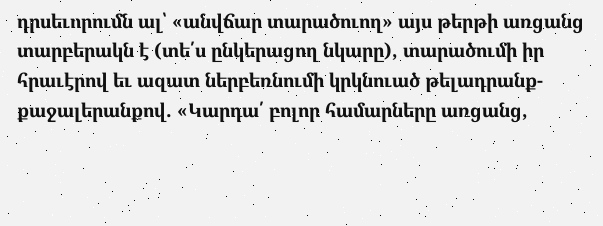դրսեւորումն ալ՝ «անվճար տարածուող» այս թերթի առցանց տարբերակն է (տե՛ս ընկերացող նկարը), տարածումի իր հրաւէրով եւ ազատ ներբեռնումի կրկնուած թելադրանք-քաջալերանքով. «Կարդա՛ բոլոր համարները առցանց,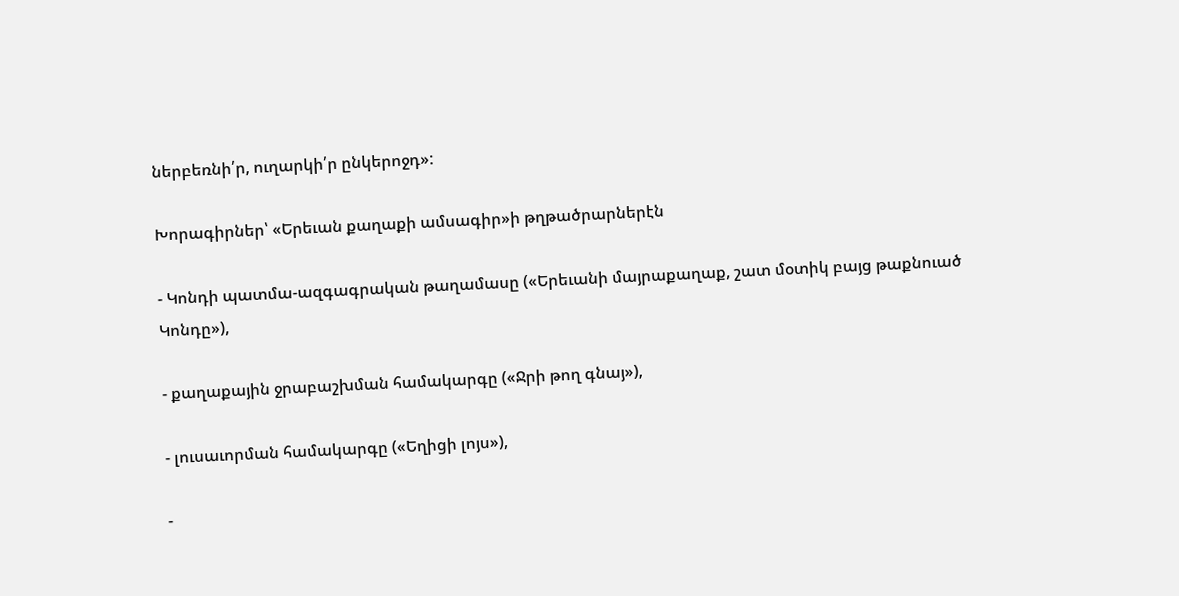ներբեռնի՛ր, ուղարկի՛ր ընկերոջդ»:

Խորագիրներ՝ «Երեւան քաղաքի ամսագիր»ի թղթածրարներէն

- Կոնդի պատմա-ազգագրական թաղամասը («Երեւանի մայրաքաղաք, շատ մօտիկ բայց թաքնուած Կոնդը»),

- քաղաքային ջրաբաշխման համակարգը («Ջրի թող գնայ»),

- լուսաւորման համակարգը («Եղիցի լոյս»),

-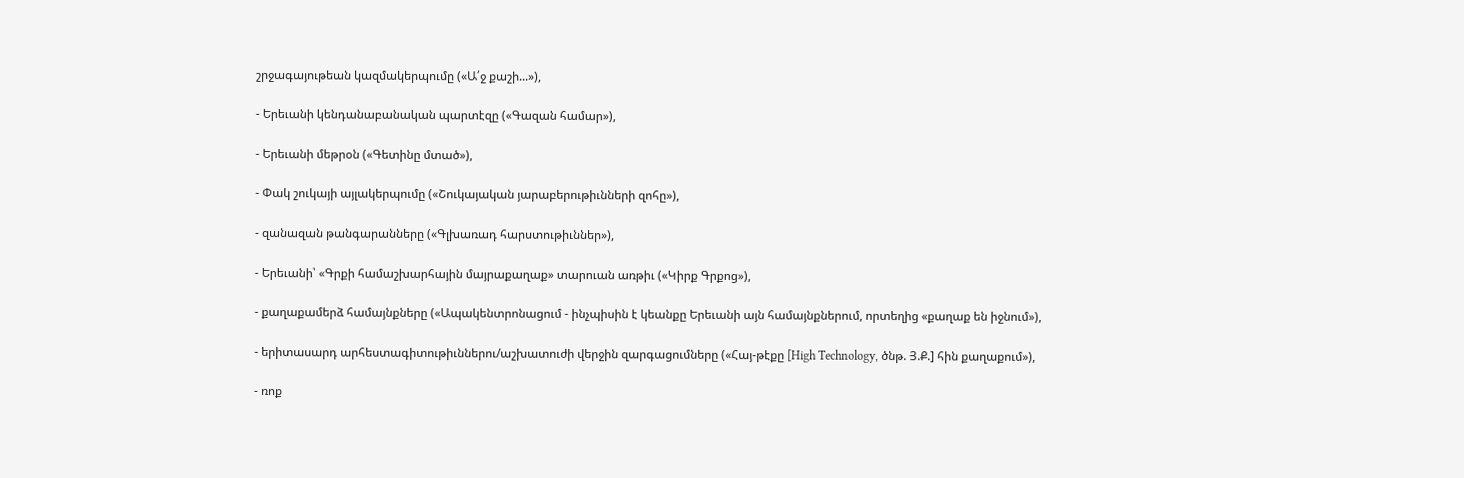շրջագայութեան կազմակերպումը («Ա՛ջ քաշի...»),

- Երեւանի կենդանաբանական պարտէզը («Գազան համար»),

- Երեւանի մեթրօն («Գետինը մտած»),

- Փակ շուկայի այլակերպումը («Շուկայական յարաբերութիւնների զոհը»),

- զանազան թանգարանները («Գլխառադ հարստութիւններ»),

- Երեւանի՝ «Գրքի համաշխարհային մայրաքաղաք» տարուան առթիւ («Կիրք Գրքոց»),

- քաղաքամերձ համայնքները («Ապակենտրոնացում - ինչպիսին է կեանքը Երեւանի այն համայնքներում, որտեղից «քաղաք են իջնում»),

- երիտասարդ արհեստագիտութիւններու/աշխատուժի վերջին զարգացումները («Հայ-թէքը [High Technology, ծնթ. Յ.Ք.] հին քաղաքում»),

- ռոք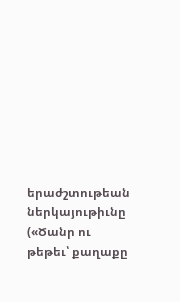երաժշտութեան ներկայութիւնը («Ծանր ու թեթեւ՝ քաղաքը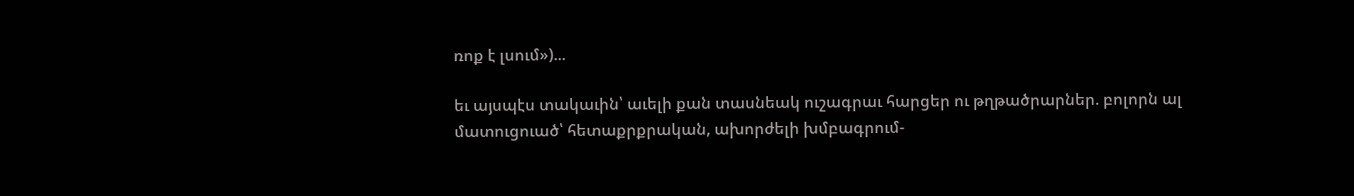ռոք է լսում»)...

եւ այսպէս տակաւին՝ աւելի քան տասնեակ ուշագրաւ հարցեր ու թղթածրարներ. բոլորն ալ մատուցուած՝ հետաքրքրական, ախորժելի խմբագրում-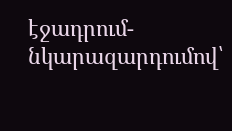էջադրում-նկարազարդումով՝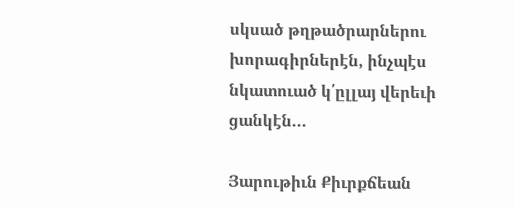սկսած թղթածրարներու խորագիրներէն, ինչպէս նկատուած կ՛ըլլայ վերեւի ցանկէն...

Յարութիւն Քիւրքճեան